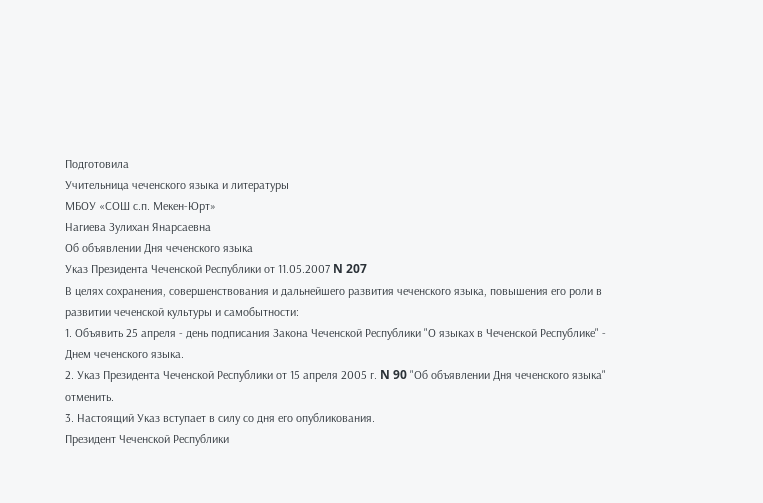Подготовила
Учительница чеченского языка и литературы
МБОУ «СОШ с.п. Мекен-Юрт»
Нагиева Зулихан Янарсаевна
Об объявлении Дня чеченского языка
Указ Президента Чеченской Республики от 11.05.2007 N 207
В целях сохранения, совершенствования и дальнейшего развития чеченского языка, повышения его роли в развитии чеченской культуры и самобытности:
1. Объявить 25 апреля - день подписания Закона Чеченской Республики "О языках в Чеченской Республике" - Днем чеченского языка.
2. Указ Президента Чеченской Республики от 15 апреля 2005 г. N 90 "Об объявлении Дня чеченского языка" отменить.
3. Настоящий Указ вступает в силу со дня его опубликования.
Президент Чеченской Республики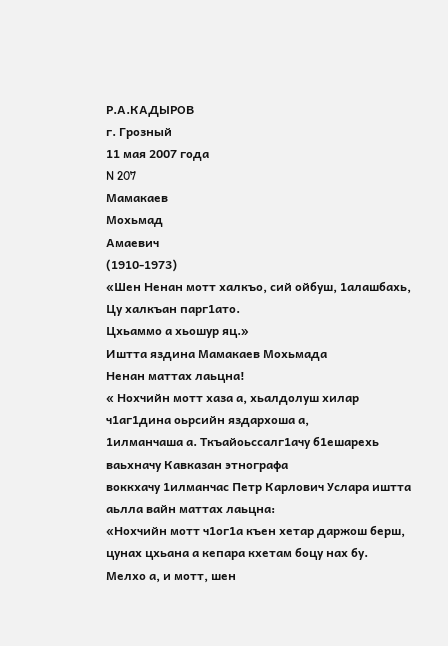Р.А.КАДЫРОВ
г. Грозный
11 мая 2007 года
N 207
Мамакаев
Мохьмад
Амаевич
(1910-1973)
«Шен Ненан мотт халкъо, сий ойбуш, 1алашбахь,
Цу халкъан парг1ато.
Цхьаммо а хьошур яц.»
Иштта яздина Мамакаев Мохьмада
Ненан маттах лаьцна!
« Нохчийн мотт хаза а, хьалдолуш хилар ч1аг1дина оьрсийн яздархоша а,
1илманчаша а. Ткъайоьссалг1ачу б1ешарехь ваьхначу Кавказан этнографа
воккхачу 1илманчас Петр Карлович Услара иштта аьлла вайн маттах лаьцна:
«Нохчийн мотт ч1ог1а къен хетар даржош берш,
цунах цхьана а кепара кхетам боцу нах бу.
Мелхо а, и мотт, шен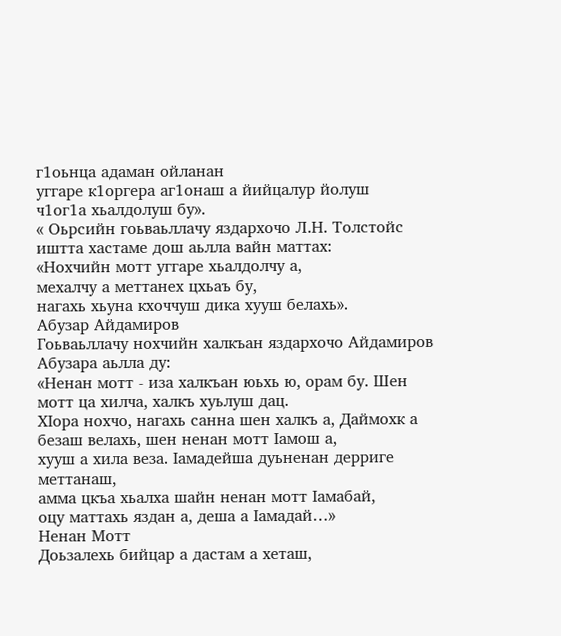г1оьнца адаман ойланан
уггаре к1оргера аг1онаш а йийцалур йолуш
ч1ог1а хьалдолуш бу».
« Оьрсийн гоьваьллачу яздархочо Л.Н. Толстойс
иштта хастаме дош аьлла вайн маттах:
«Нохчийн мотт уггаре хьалдолчу а,
мехалчу а меттанех цхьаъ бу,
нагахь хьуна кхоччуш дика хууш белахь».
Абузар Айдамиров
Гоьваьллачу нохчийн халкъан яздархочо Айдамиров Абузара аьлла ду:
«Ненан мотт - иза халкъан юьхь ю, орам бу. Шен мотт ца хилча, халкъ хуьлуш дац.
ХIора нохчо, нагахь санна шен халкъ а, Даймохк а безаш велахь, шен ненан мотт Iамош а,
хууш а хила веза. Iамадейша дуьненан дерриге меттанаш,
амма цкъа хьалха шайн ненан мотт Iамабай,
оцу маттахь яздан а, деша а Iамадай…»
Ненан Мотт
Доьзалехь бийцар а дастам а хеташ,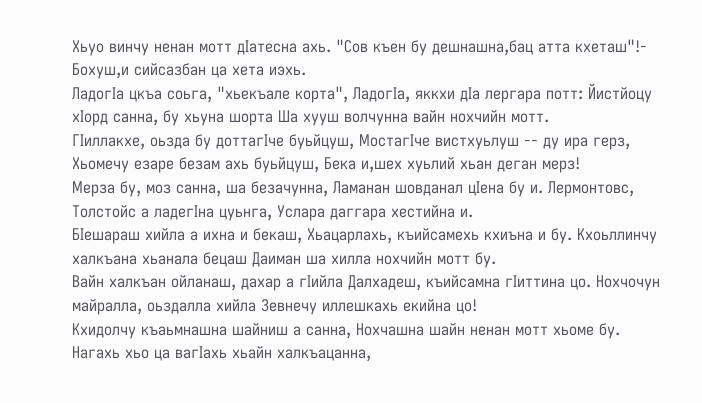Хьуо винчу ненан мотт дIатесна ахь. "Сов къен бу дешнашна,бац атта кхеташ"!- Бохуш,и сийсазбан ца хета иэхь.
ЛадогIа цкъа соьга, "хьекъале корта", ЛадогIа, яккхи дIа лергара потт: Йистйоцу хIорд санна, бу хьуна шорта Ша хууш волчунна вайн нохчийн мотт.
ГIиллакхе, оьзда бу доттагIче буьйцуш, МостагIче вистхуьлуш -- ду ира герз, Хьомечу езаре безам ахь буьйцуш, Бека и,шех хуьлий хьан деган мерз!
Мерза бу, моз санна, ша безачунна, Ламанан шовданал цIена бу и. Лермонтовс, Толстойс а ладегIна цуьнга, Услара даггара хестийна и.
БIешараш хийла а ихна и бекаш, Хьацарлахь, къийсамехь кхиъна и бу. Кхоьллинчу халкъана хьанала бецаш Даиман ша хилла нохчийн мотт бу.
Вайн халкъан ойланаш, дахар а гIийла Далхадеш, къийсамна гIиттина цо. Нохчочун майралла, оьздалла хийла Зевнечу иллешкахь екийна цо!
Кхидолчу къаьмнашна шайниш а санна, Нохчашна шайн ненан мотт хьоме бу. Нагахь хьо ца вагIахь хьайн халкъацанна,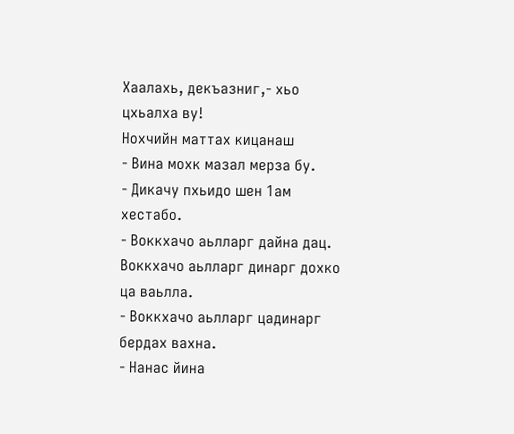Хаалахь, декъазниг,- хьо цхьалха ву!
Нохчийн маттах кицанаш
- Вина мохк мазал мерза бу.
- Дикачу пхьидо шен 1ам хестабо.
- Воккхачо аьлларг дайна дац. Воккхачо аьлларг динарг дохко ца ваьлла.
- Воккхачо аьлларг цадинарг бердах вахна.
- Нанас йина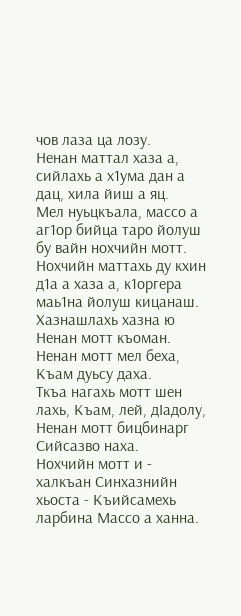чов лаза ца лозу.
Ненан маттал хаза а, сийлахь а х1ума дан а дац, хила йиш а яц.
Мел нуьцкъала, массо а аг1ор бийца таро йолуш бу вайн нохчийн мотт.
Нохчийн маттахь ду кхин д1а а хаза а, к1оргера маь1на йолуш кицанаш.
Хазнашлахь хазна ю Ненан мотт къоман. Ненан мотт мел беха, Къам дуьсу даха.
Ткъа нагахь мотт шен лахь, Къам, лей, дIадолу, Ненан мотт бицбинарг Сийсазво наха.
Нохчийн мотт и - халкъан Синхазнийн хьоста - Къийсамехь ларбина Массо а ханна.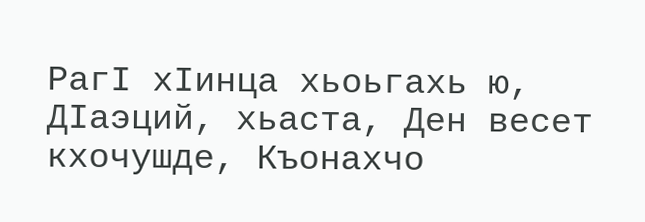РагI хIинца хьоьгахь ю, ДIаэций, хьаста, Ден весет кхочушде, Къонахчо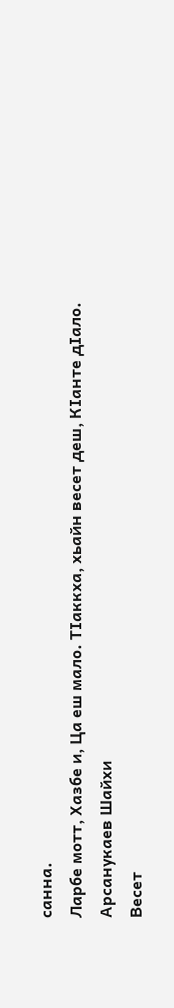санна.
Ларбе мотт, Хазбе и, Ца еш мало. ТIаккха, хьайн весет деш, КIанте дIало.
Арсанукаев Шайхи
Весет